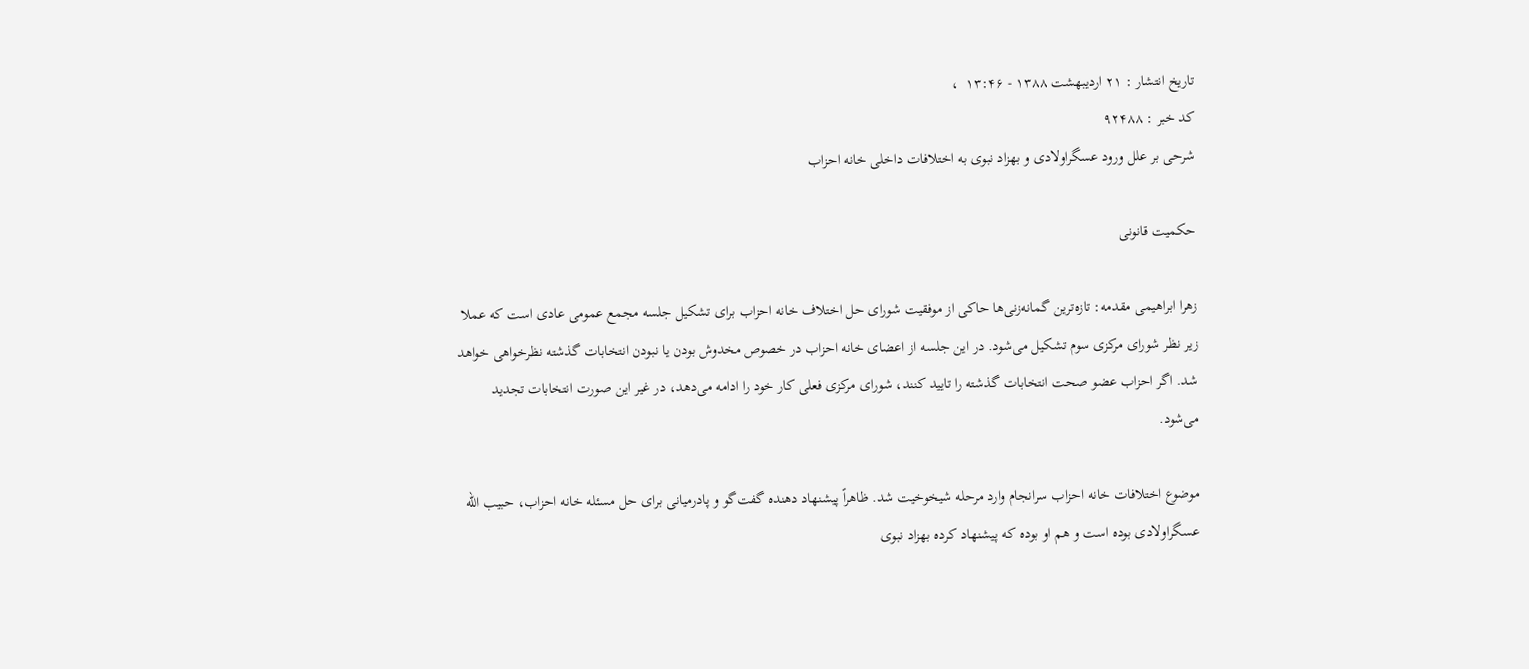تاریخ انتشار : ۲۱ ارديبهشت ۱۳۸۸ - ۱۳:۴۶  ،
کد خبر : ۹۲۴۸۸
شرحی بر علل ورود عسگراولادی و بهزاد نبوی به اختلافات داخلی خانه احزاب

حکمیت قانونی

زهرا ابراهیمی مقدمه: تازه‌ترین گمانه‌زنی‌ها حاکی از موفقیت شورای حل اختلاف خانه احزاب برای تشکیل جلسه مجمع عمومی عادی است که عملا زیر نظر شورای مرکزی سوم تشکیل می‌شود. در این جلسه از اعضای خانه احزاب در خصوص مخدوش بودن یا نبودن انتخابات گذشته نظرخواهی خواهد شد. اگر احزاب عضو صحت انتخابات گذشته را تایید کنند، شورای مرکزی فعلی کار خود را ادامه می‌دهد، در غیر این صورت انتخابات تجدید می‌شود.

موضوع اختلافات خانه احزاب سرانجام وارد مرحله شیخوخیت شد. ظاهراً‌ پیشنهاد دهنده گفت‌گو و پادرمیانی برای حل مسئله خانه احزاب، حبیب الله عسگراولادی بوده است و هم او بوده که پیشنهاد کرده بهزاد نبوی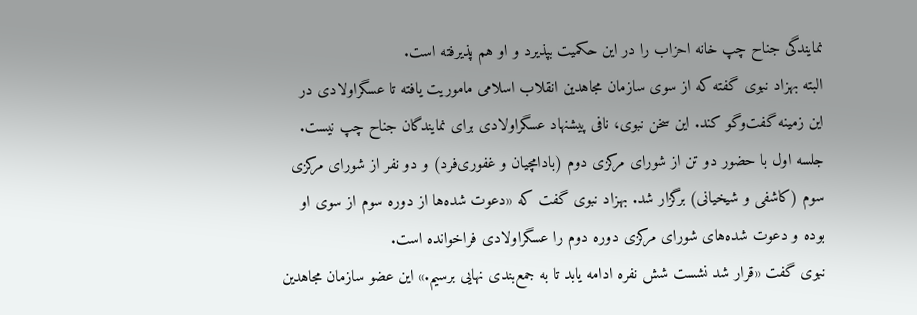نمایندگی جناح چپ خانه احزاب را در این حکمیت بپذیرد و او هم پذیرفته است.
البته بهزاد نبوی گفته که از سوی سازمان مجاهدین انقلاب اسلامی ماموریت یافته تا عسگراولادی در این زمینه گفت‌وگو کند. این سخن نبوی، نافی پیشنهاد عسگراولادی برای نمایندگان جناح چپ نیست.
جلسه اول با حضور دو تن از شورای مرکزی دوم (بادامچیان و غفوری‌فرد) و دو نفر از شورای مرکزی سوم (کاشفی و شیخیانی) برگزار شد. بهزاد نبوی گفت که «دعوت شده‌ها از دوره سوم از سوی او بوده و دعوت شده‌های شورای مرکزی دوره دوم را عسگراولادی فراخوانده است.
نبوی گفت «قرار شد نشست شش نفره ادامه یابد تا به جمع‌بندی نهایی برسیم.» این عضو سازمان مجاهدین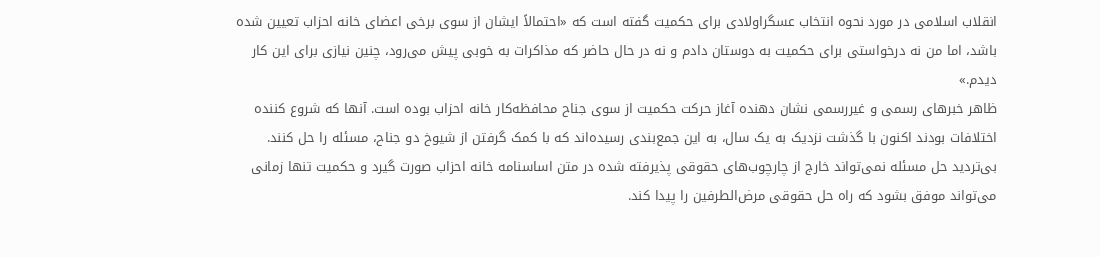انقلاب اسلامی در مورد نحوه انتخاب عسگراولادی برای حکمیت گفته است که «احتمالاً ایشان از سوی برخی اعضای خانه احزاب تعیین شده باشد، اما من نه درخواستی برای حکمیت به دوستان دادم و نه در حال حاضر که مذاکرات به خوبی پیش می‌رود، چنین نیازی برای این کار دیدم.»
ظاهر خبرهای رسمی و غیررسمی نشان دهنده آغاز حرکت حکمیت از سوی جناح محافظه‌کار خانه احزاب بوده است. آنها که شروع کننده اختلافات بودند اکنون با گذشت نزدیک به یک سال، به این جمع‌بندی رسیده‌اند که با کمک گرفتن از شیوخ دو جناح، مسئله را حل کنند. بی‌تردید حل مسئله نمی‌تواند خارج از چارچوب‌های حقوقی پذیرفته شده در متن اساسنامه خانه احزاب صورت گیرد و حکمیت تنها زمانی می‌تواند موفق بشود که راه حل حقوقی مرض‌الطرفین را پیدا کند.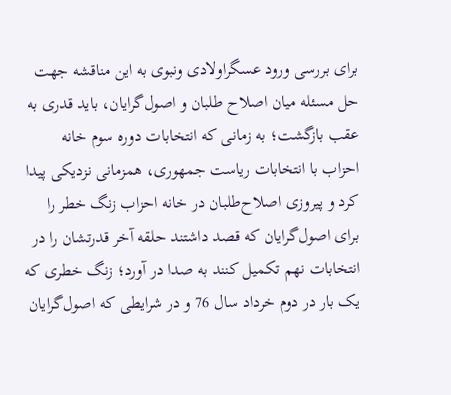برای بررسی ورود عسگراولادی ونبوی به این مناقشه جهت حل مسئله میان اصلاح طلبان و اصول‌گرایان، باید قدری به عقب بازگشت؛ به زمانی که انتخابات دوره سوم خانه احزاب با انتخابات ریاست جمهوری، همزمانی نزدیکی پیدا کرد و پیروزی اصلاح‌طلبان در خانه احزاب زنگ خطر را برای اصول‌گرایان که قصد داشتند حلقه آخر قدرتشان را در انتخابات نهم تکمیل کنند به صدا در آورد؛ زنگ خطری که یک بار در دوم خرداد سال 76 و در شرایطی که اصول‌گرایان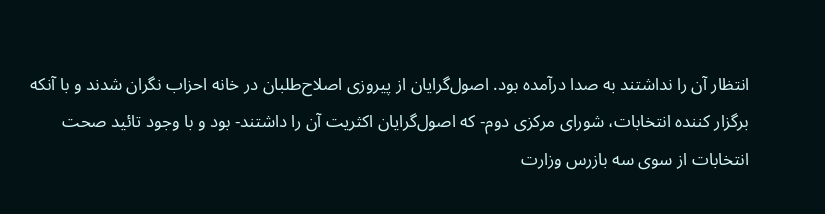انتظار آن را نداشتند به صدا درآمده بود. اصول‌گرایان از پیروزی اصلاح‌طلبان در خانه احزاب نگران شدند و با آنکه برگزار کننده انتخابات، شورای مرکزی دوم- که اصول‌گرایان اکثریت آن را داشتند- بود و با وجود تائید صحت انتخابات از سوی سه بازرس وزارت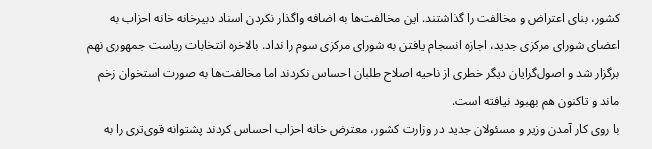کشور، بنای اعتراض و مخالفت را گذاشتند. این مخالفت‌ها به اضافه واگذار نکردن اسناد دبیرخانه خانه احزاب به اعضای شورای مرکزی جدید، اجازه انسجام یافتن به شورای مرکزی سوم را نداد. بالاخره انتخابات ریاست جمهوری نهم برگزار شد و اصول‌گرایان دیگر خطری از ناحیه اصلاح طلبان احساس نکردند اما مخالفت‌ها به صورت استخوان زخم ماند و تاکنون هم بهبود نیافته است.
با روی کار آمدن وزیر و مسئولان جدید در وزارت کشور، معترض خانه احزاب احساس کردند پشتوانه قوی‌تری را به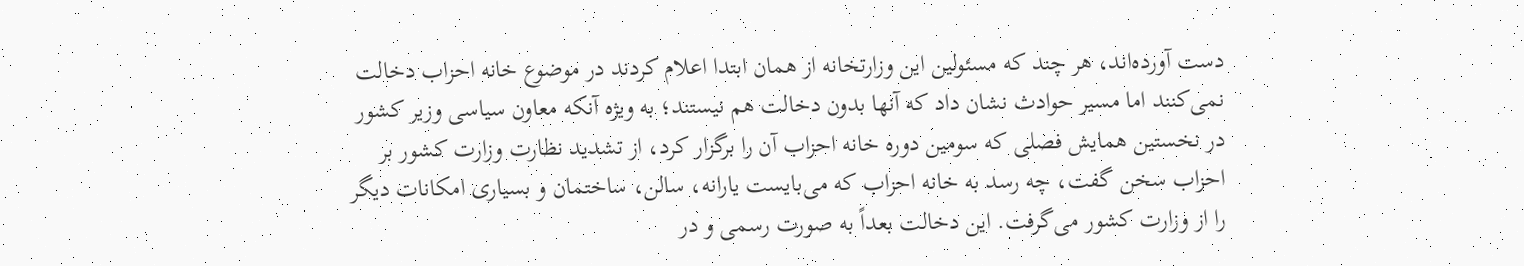دست آورده‌اند، هر چند که مسئولین این وزارتخانه از همان ابتدا اعلام کردند در موضوع خانه احزاب دخالت نمی‌کنند اما مسیر حوادث نشان داد که آنها بدون دخالت هم نیستند؛ به ویژه آنکه معاون سیاسی وزیر کشور در نخستین همایش فصلی که سومین دوره خانه احزاب آن را برگزار کرد، از تشدید نظارت وزارت کشور بر احزاب سخن گفت، چه رسد به خانه احزاب که می‌بایست یارانه، سالن، ساختمان و بسیاری امکانات دیگر را از وزارت کشور می‌گرفت. این دخالت بعداً به صورت رسمی و در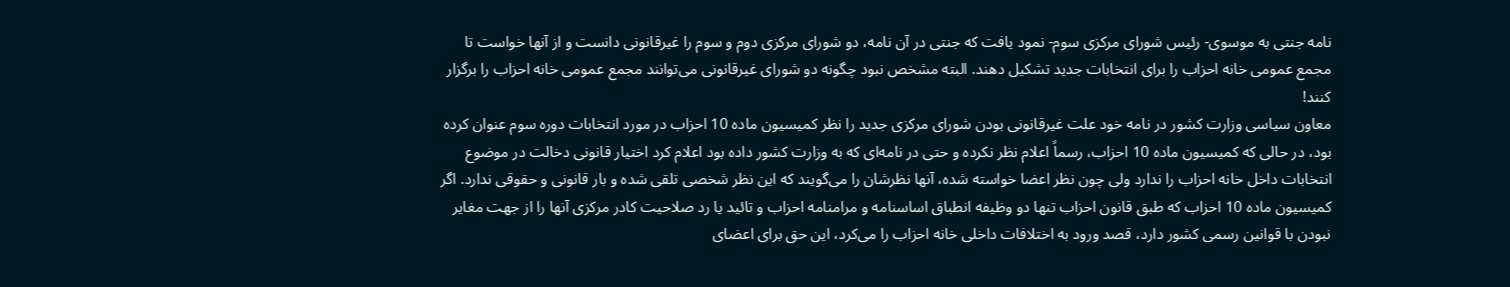نامه جنتی به موسوی- رئیس شورای مرکزی سوم- نمود یافت که جنتی در آن نامه، دو شورای مرکزی دوم و سوم را غیرقانونی دانست و از آنها خواست تا مجمع عمومی خانه احزاب را برای انتخابات جدید تشکیل دهند. البته مشخص نبود چگونه دو شورای غیرقانونی می‌توانند مجمع عمومی خانه احزاب را برگزار کنند!
معاون سیاسی وزارت کشور در نامه خود علت غیرقانونی بودن شورای مرکزی جدید را نظر کمیسیون ماده 10 احزاب در مورد انتخابات دوره سوم عنوان کرده بود، در حالی که کمیسیون ماده 10 احزاب، رسماً اعلام نظر نکرده و حتی در نامه‌ای که به وزارت کشور داده بود اعلام کرد اختیار قانونی دخالت در موضوع انتخابات داخل خانه احزاب را ندارد ولی چون نظر اعضا خواسته شده، آنها نظرشان را می‌گویند که این نظر شخصی تلقی شده و بار قانونی و حقوقی ندارد. اگر کمیسیون ماده 10 احزاب که طبق قانون احزاب تنها دو وظیفه انطباق اساسنامه و مرامنامه احزاب و تائید یا رد صلاحیت کادر مرکزی آنها را از جهت مغایر نبودن با قوانین رسمی کشور دارد، قصد ورود به اختلافات داخلی خانه احزاب را می‌کرد، این حق برای اعضای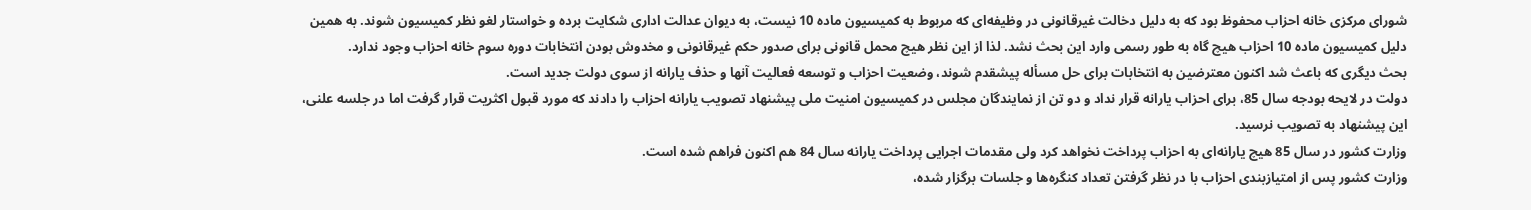شورای مرکزی خانه احزاب محفوظ بود که به دلیل دخالت غیرقانونی در وظیفه‌ای که مربوط به کمیسیون ماده 10 نیست، به دیوان عدالت اداری شکایت برده و خواستار لغو نظر کمیسیون شوند. به همین دلیل کمیسیون ماده 10 احزاب هیچ گاه به طور رسمی وارد این بحث نشد. لذا از این نظر هیچ محمل قانونی برای صدور حکم غیرقانونی و مخدوش بودن انتخابات دوره سوم خانه احزاب وجود ندارد.
بحث دیگری که باعث شد اکنون معترضین به انتخابات برای حل مسأله پیشقدم شوند، وضعیت احزاب و توسعه فعالیت آنها و حذف یارانه از سوی دولت جدید است.
دولت در لایحه بودجه سال 85، برای احزاب یارانه قرار نداد و دو تن از نمایندگان مجلس در کمیسیون امنیت ملی پیشنهاد تصویب یارانه احزاب را دادند که مورد قبول اکثریت قرار گرفت اما در جلسه علنی، این پیشنهاد به تصویب نرسید.
وزارت کشور در سال 85 هیچ یارانه‌ای به احزاب پرداخت نخواهد کرد ولی مقدمات اجرایی پرداخت یارانه سال 84 هم اکنون فراهم شده است.
وزارت کشور پس از امتیازبندی احزاب با در نظر گرفتن تعداد کنگره‌ها و جلسات برگزار شده،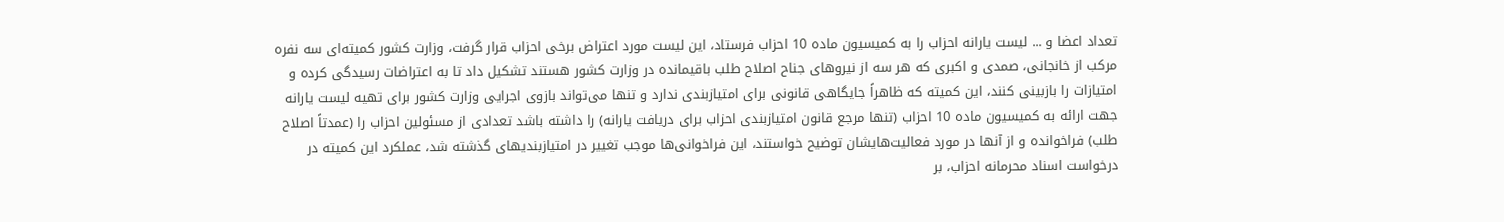تعداد اعضا و ... لیست یارانه احزاب را به کمیسیون ماده 10 احزاب فرستاد، این لیست مورد اعتراض برخی احزاب قرار گرفت، وزارت کشور کمیته‌ای سه نفره مرکب از خانجانی، صمدی و اکبری که هر سه از نیروهای جناح اصلاح طلب باقیمانده در وزارت کشور هستند تشکیل داد تا به اعتراضات رسیدگی کرده و امتیازات را بازبینی کنند، این کمیته که ظاهراً جایگاهی قانونی برای امتیازبندی ندارد و تنها می‌تواند بازوی اجرایی وزارت کشور برای تهیه لیست یارانه جهت ارائه به کمیسیون ماده 10 احزاب (تنها مرجع قانون امتیازبندی احزاب برای دریافت یارانه) را داشته باشد تعدادی از مسئولین احزاب را (عمدتاً اصلاح طلب) فراخوانده و از آنها در مورد فعالیت‌هایشان توضیح خواستند، این فراخوانی‌ها موجب تغییر در امتیازبندیهای گذشته شد، عملکرد این کمیته در درخواست اسناد محرمانه احزاب، بر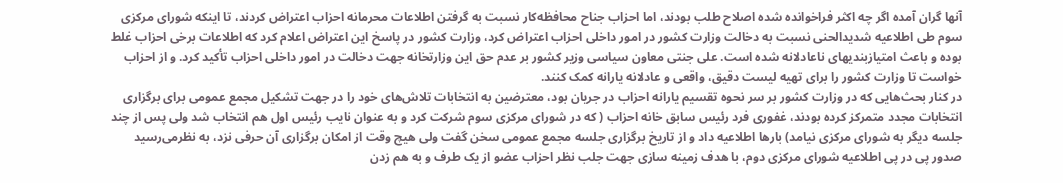آنها گران آمده اگر چه اکثر فراخوانده شده اصلاح طلب بودند، اما احزاب جناح محافظه‌کار نسبت به گرفتن اطلاعات محرمانه احزاب اعتراض کردند، تا اینکه شورای مرکزی سوم طی اطلاعیه شدیدالحنی نسبت به دخالت وزارت کشور در امور داخلی احزاب اعتراض کرد، وزارت کشور در پاسخ این اعتراض اعلام کرد که اطلاعات برخی احزاب غلط بوده و باعث امتیازبندیهای ناعادلانه شده است. علی جنتی معاون سیاسی وزیر کشور بر عدم حق این وزارتخانه جهت دخالت در امور داخلی احزاب تأکید کرد. و از احزاب خواست تا وزارت کشور را برای تهیه لیست دقیق، واقعی و عادلانه یارانه کمک کنند.
در کنار بحث‌هایی که در وزارت کشور بر سر نحوه تقسیم یارانه احزاب در جریان بود، معترضین به انتخابات تلاش‌های خود را در جهت تشکیل مجمع عمومی برای برگزاری انتخابات مجدد متمرکز کرده بودند، غفوری فرد رئیس سابق خانه احزاب ( که در شورای مرکزی سوم شرکت کرد و به عنوان نایب رئیس اول هم انتخاب شد ولی پس از چند جلسه دیگر به شورای مرکزی نیامد) بارها اطلاعیه داد و از تاریخ برگزاری جلسه مجمع عمومی سخن گفت ولی هیچ وقت از امکان برگزاری آن حرفی نزد، به نظرمی‌رسید صدور پی در پی اطلاعیه شورای مرکزی دوم، با هدف زمینه سازی جهت جلب نظر احزاب عضو از یک طرف و به هم زدن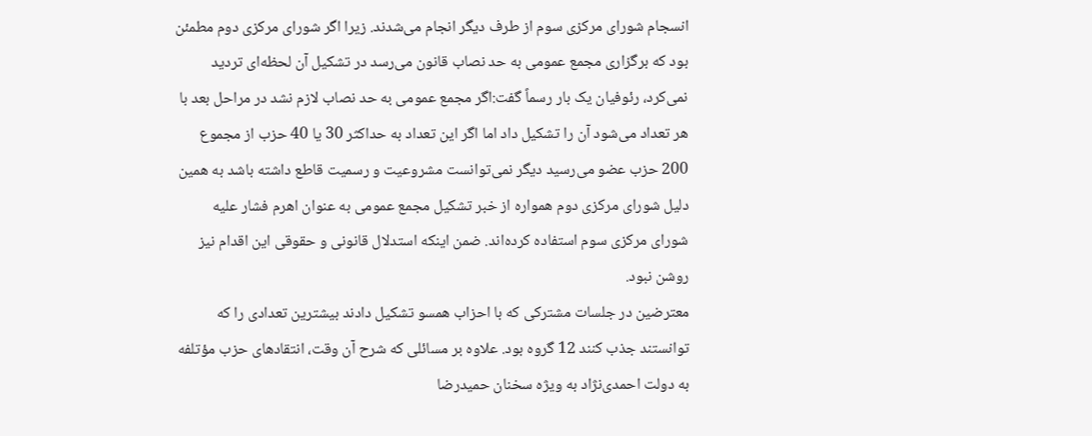انسجام شورای مرکزی سوم از طرف دیگر انجام می‌شدند. زیرا اگر شورای مرکزی دوم مطمئن بود که برگزاری مجمع عمومی به حد نصاب قانون می‌رسد در تشکیل آن لحظه‌ای تردید نمی‌کرد، رئوفیان یک بار رسماً گفت:اگر مجمع عمومی به حد نصاب لازم نشد در مراحل بعد با هر تعداد می‌شود آن را تشکیل داد اما اگر این تعداد به حداکثر 30 یا 40 حزب از مجموع 200 حزب عضو می‌رسید دیگر نمی‌توانست مشروعیت و رسمیت قاطع داشته باشد به همین دلیل شورای مرکزی دوم همواره از خبر تشکیل مجمع عمومی به عنوان اهرم فشار علیه شورای مرکزی سوم استفاده کرده‌اند. ضمن اینکه استدلال قانونی و حقوقی این اقدام نیز روشن نبود.
معترضین در جلسات مشترکی که با احزاب همسو تشکیل دادند بیشترین تعدادی را که توانستند جذب کنند 12 گروه بود. علاوه بر مسائلی که شرح آن وقت، انتقادهای حزب مؤتلفه به دولت احمدی‌نژاد به ویژه سخنان حمیدرضا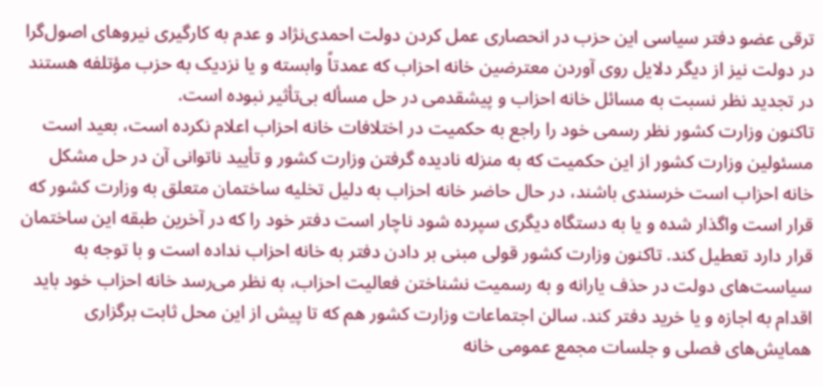ترقی عضو دفتر سیاسی این حزب در انحصاری عمل کردن دولت احمدی‌نژاد و عدم به کارگیری نیروهای اصول‌گرا در دولت نیز از دیگر دلایل روی آوردن معترضین خانه احزاب که عمدتاً وابسته و یا نزدیک به حزب مؤتلفه هستند در تجدید نظر نسبت به مسائل خانه احزاب و پیشقدمی در حل مسأله بی‌تأثیر نبوده است.
تاکنون وزارت کشور نظر رسمی خود را راجع به حکمیت در اختلافات خانه احزاب اعلام نکرده است، بعید است مسئولین وزارت کشور از این حکمیت که به منزله نادیده گرفتن وزارت کشور و تأیید ناتوانی آن در حل مشکل خانه احزاب است خرسندی باشند، در حال حاضر خانه احزاب به دلیل تخلیه ساختمان متعلق به وزارت کشور که قرار است واگذار شده و یا به دستگاه دیگری سپرده شود ناچار است دفتر خود را که در آخرین طبقه این ساختمان قرار دارد تعطیل کند. تاکنون وزارت کشور قولی مبنی بر دادن دفتر به خانه احزاب نداده است و با توجه به سیاست‌های دولت در حذف یارانه و به رسمیت نشناختن فعالیت احزاب، به نظر می‌رسد خانه احزاب خود باید اقدام به اجازه و یا خرید دفتر کند. سالن اجتماعات وزارت کشور هم که تا پیش از این محل ثابت برگزاری همایش‌های فصلی و جلسات مجمع عمومی خانه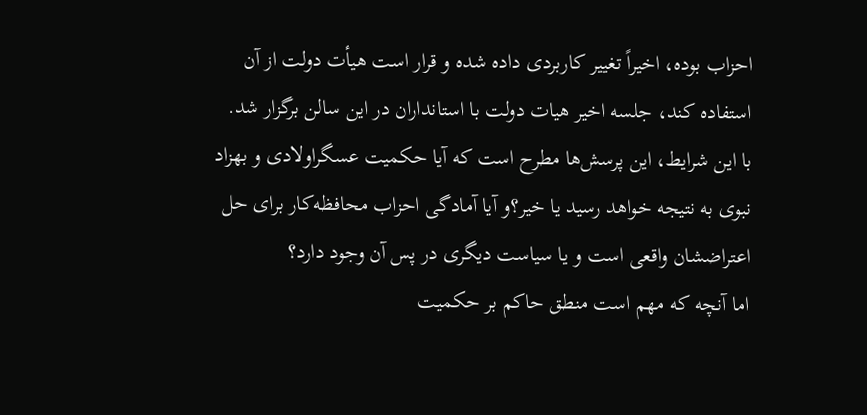احزاب بوده، اخیراً تغییر کاربردی داده شده و قرار است هیأت دولت از آن استفاده کند، جلسه اخیر هیات دولت با استانداران در این سالن برگزار شد.
با این شرایط، این پرسش‌ها مطرح است که آیا حکمیت عسگراولادی و بهزاد نبوی به نتیجه خواهد رسید یا خیر؟‌و آیا آمادگی احزاب محافظه‌کار برای حل اعتراضشان واقعی است و یا سیاست دیگری در پس آن وجود دارد‌؟‌
اما آنچه که مهم است منطق حاکم بر حکمیت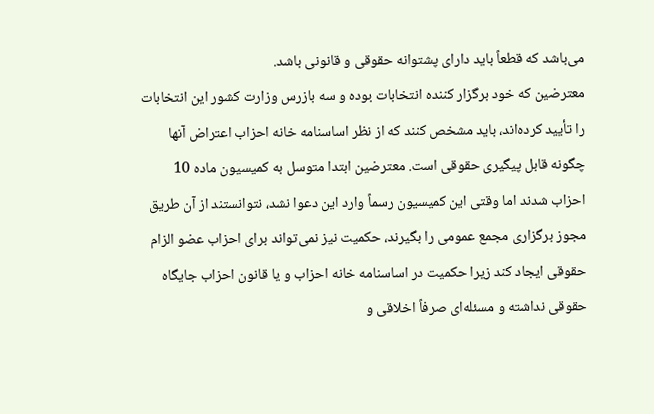می‌باشد که قطعاً‌ باید دارای پشتوانه حقوقی و قانونی باشد.
معترضین که خود برگزار کننده انتخابات بوده و سه بازرس وزارت کشور این انتخابات را تأیید کرده‌اند، باید مشخص کنند که از نظر اساسنامه خانه احزاب اعتراض آنها چگونه قابل پیگیری حقوقی است. معترضین ابتدا متوسل به کمیسیون ماده 10 احزاب شدند اما وقتی این کمیسیون رسماً وارد این دعوا نشد، نتوانستند از آن طریق مجوز برگزاری مجمع عمومی را بگیرند، حکمیت نیز نمی‌تواند برای احزاب عضو الزام حقوقی ایجاد کند زیرا حکمیت در اساسنامه خانه احزاب و یا قانون احزاب جایگاه حقوقی نداشته و مسئله‌ای صرفاً اخلاقی و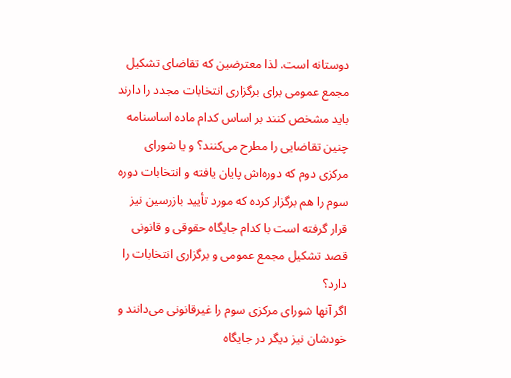دوستانه است. لذا معترضین که تقاضای تشکیل مجمع عمومی برای برگزاری انتخابات مجدد را دارند باید مشخص کنند بر اساس کدام ماده اساسنامه چنین تقاضایی را مطرح می‌کنند؟‌ و یا شورای مرکزی دوم که دوره‌اش پایان یافته و انتخابات دوره سوم را هم برگزار کرده که مورد تأیید بازرسین نیز قرار گرفته است با کدام جایگاه حقوقی و قانونی قصد تشکیل مجمع عمومی و برگزاری انتخابات را دارد؟
اگر آنها شورای مرکزی سوم را غیرقانونی می‌دانند و خودشان نیز دیگر در جایگاه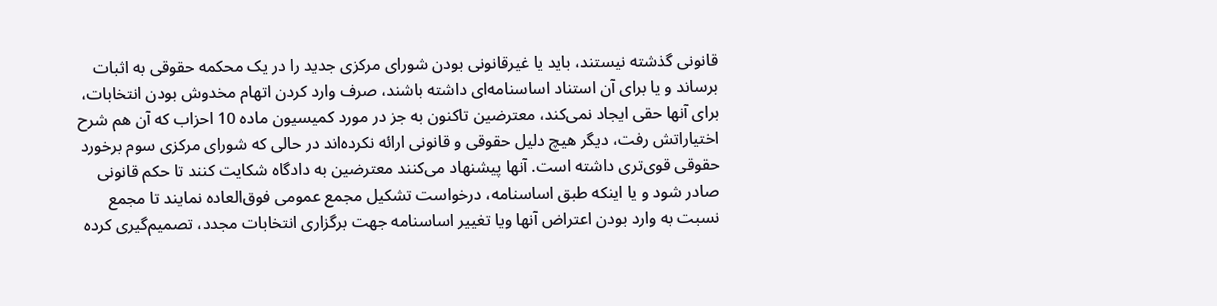قانونی گذشته نیستند، باید یا غیرقانونی بودن شورای مرکزی جدید را در یک محکمه حقوقی به اثبات برساند و یا برای آن استناد اساسنامه‌ای داشته باشند، صرف وارد کردن اتهام مخدوش بودن انتخابات، برای آنها حقی ایجاد نمی‌کند، معترضین تاکنون به جز در مورد کمیسیون ماده 10 احزاب که آن هم شرح اختیاراتش رفت، دیگر هیچ دلیل حقوقی و قانونی ارائه نکرده‌اند در حالی که شورای مرکزی سوم برخورد حقوقی‌ قوی‌تری داشته است. آنها پیشنهاد می‌کنند معترضین به دادگاه شکایت کنند تا حکم قانونی صادر شود و یا اینکه طبق اساسنامه، درخواست تشکیل مجمع عمومی فوق‌العاده نمایند تا مجمع نسبت به وارد بودن اعتراض آنها ویا تغییر اساسنامه جهت برگزاری انتخابات مجدد، تصمیم‌گیری کرده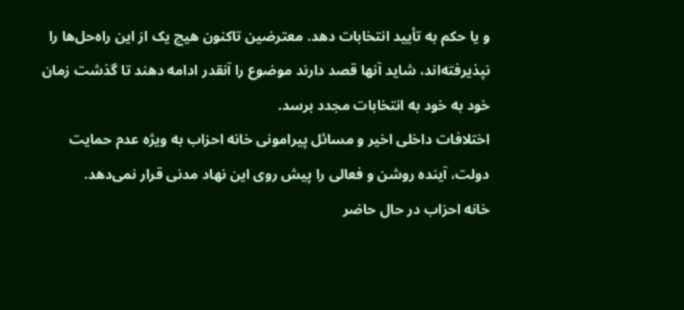و یا حکم به تأیید انتخابات دهد. معترضین تاکنون هیچ یک از این راه‌حل‌ها را نپذیرفته‌اند، شاید آنها قصد دارند موضوع را آنقدر ادامه دهند تا گذشت زمان خود به خود به انتخابات مجدد برسد.
اختلافات داخلی اخیر و مسائل پیرامونی خانه احزاب به ویژه عدم حمایت دولت، آینده روشن و فعالی را پیش روی این نهاد مدنی قرار نمی‌دهد.
خانه احزاب در حال حاضر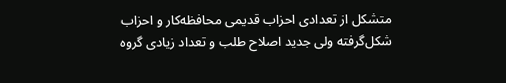متشکل از تعدادی احزاب قدیمی محافظه‌کار و احزاب شکل‌گرفته ولی جدید اصلاح طلب و تعداد زیادی گروه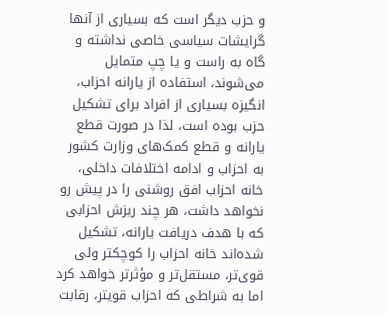و حزب دیگر است که بسیاری از آنها گرایشات سیاسی خاصی نداشته و گاه به راست و یا چپ متمایل می‌شوند، استفاده از یارانه احزاب، انگیزه بسیاری از افراد برای تشکیل حزب بوده است، لذا در صورت قطع یارانه و قطع کمک‌های وزارت کشور به احزاب و ادامه اختلافات داخلی، خانه احزاب افق روشنی را در پیش رو نخواهد داشت، هر چند ریزش احزابی که با هدف دریافت یارانه، تشکیل شده‌اند خانه احزاب را کوچکتر ولی قوی‌تر، مستقل‌تر و مؤثرتر خواهد کرد اما به شراطی که احزاب قویتر، رقابت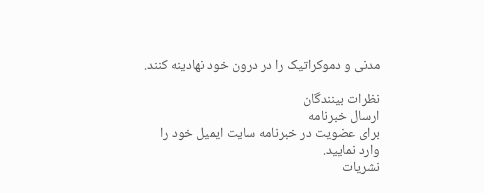مدنی و دموکراتیک را در درون خود نهادینه کنند.

نظرات بینندگان
ارسال خبرنامه
برای عضویت در خبرنامه سایت ایمیل خود را وارد نمایید.
نشریات